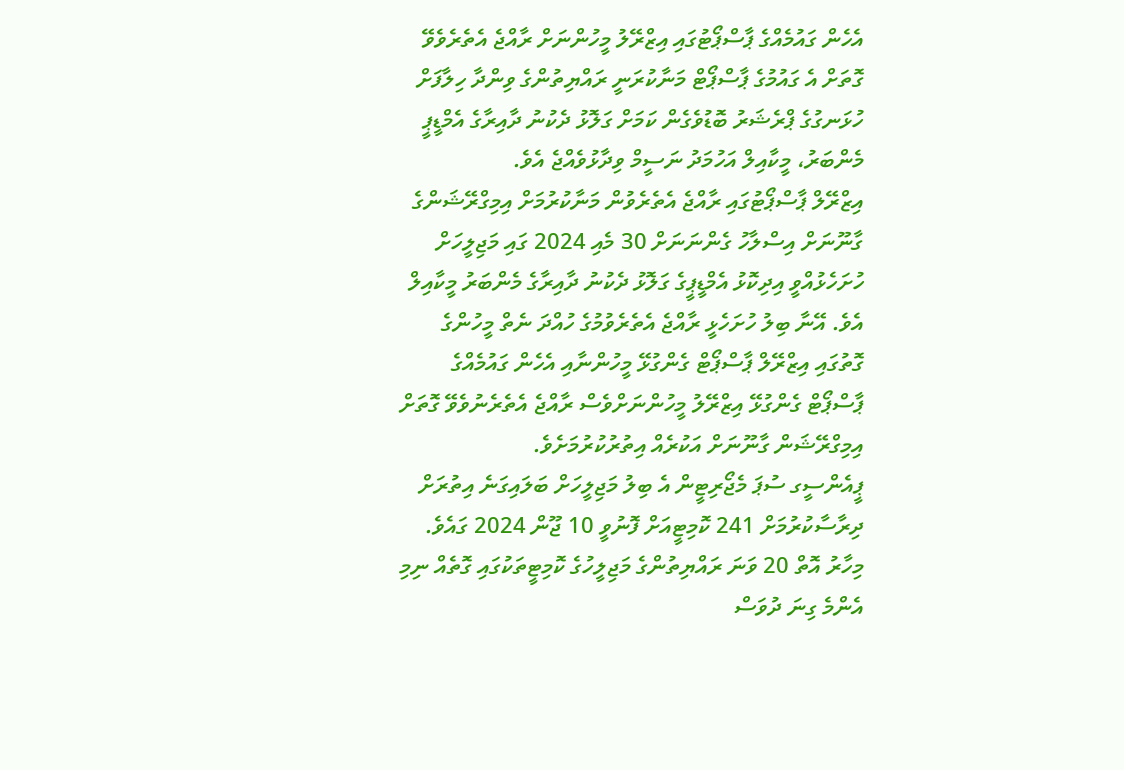އެހެން ގައުމެއްގެ ޕާސްޕޯޓުގައި އިޒްރޭލު މީހުންނަށް ރާއްޖެ އެތެރެވެވޭ ގޮތަށް އެ ގައުމުގެ ޕާސްޕޯޓް މަނާކުރަނީ ރައްޔިތުންގެ ވިންދާ ހިލާފަށް ހުޅަނގުގެ ޕްރެޝަރު ބޮޑުވެގެން ކަމަށް ގަލޮޅު ދެކުނު ދާއިރާގެ އެމްޑީޕީ މެންބަރު، މީކާއިލް އަހުމަދު ނަސީމް ވިދާޅުވެއްޖެ އެވެ.
އިޒްރޭލް ޕާސްޕޯޓުގައި ރާއްޖެ އެތެރެވުން މަނާކުރުމަށް އިމިގްރޭޝަންގެ ގާނޫނަށް އިސްލާހު ގެންނަނަށް 30 މެއި 2024 ގައި މަޖިލީހަށް ހުށަހެޅުއްވީ އިދިކޮޅު އެމްޑީޕީގެ ގަލޮޅު ދެކުނު ދާއިރާގެ މެންބަރު މީކާއިލް އެވެ. އޭނާ ބިލު ހުށަހެޅީ ރާއްޖެ އެތެރެވުމުގެ ހުއްދަ ނެތް މީހުންގެ ގޮތުގައި އިޒްރޭލް ޕާސްޕޯޓް ގެންގުޅޭ މީހުންނާއި އެހެން ގައުމެއްގެ ޕާސްޕޯޓް ގެންގުޅޭ އިޒްރޭލު މީހުންނަށްވެސް ރާއްޖެ އެތެރެނުވެވޭ ގޮތަށް އިމިގްރޭޝަން ގާނޫނަށް އަކުރެއް އިތުރުކުރުމަށެވެ.
ޕީއެންސީގ ސުޕަ މެޖޯރިޓީން އެ ބިލު މަޖިލީހަށް ބަލައިގަނެ އިތުރަށް ދިރާސާކުރުމަށް 241 ކޮމިޓީއަށް ފޮނުވީ 10 ޖޫން 2024 ގައެވެ. މިހާރު އޮތް 20 ވަނަ ރައްޔިތުންގެ މަޖިލީހުގެ ކޮމިޓީތަކުގައި ގޮތެއް ނިމި އެންމެ ގިނަ ދުވަސް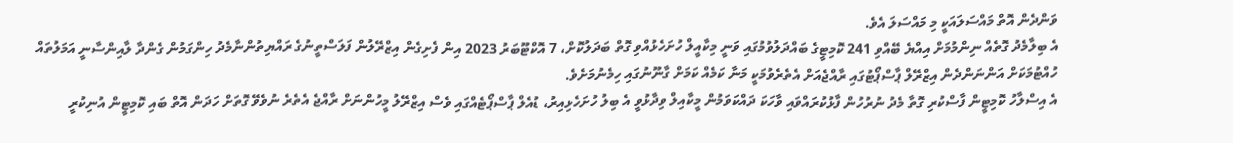ވަންދެން އޮތް މައްސަލައަކީ މި މައްސަލަ އެވެ.
އެ ބިލާމެދު ގޮތެއް ނިންމުމަށް އިއްޔެ ބޭއްވި 241 ކޮމިޓީގެ ބައްދަލުވުމުގައި ވަނީ މިކާއީލް ހުށަހެޅުއްވި ގޮތް ބަދަލުކޮށް، 7 އޮކްޓޫބަރު 2023 އިން ފެށިގެން އިޒްރޭލުން ފަލަސްތީނުގެ ރައްޔިތުންނާމެދު ހިންގަމުން ގެންދާ ލާއިންސާނީ އަމަލުތައް ހުއްޓުމަކަށް އަންނަންދެން އިޒްރޭލް ޕާސްޕޯޓުގައި ރާއްޖެއަށް އެތެރެވުމަކީ މަނާ ކަމެއް ކަމަށް ގާނޫނުގައި ހިމެނުމަށެވެ.
އެ އިސްލާހު ކޮމިޓީން ފާސްކުރި ގޮތާ މެދު ނުރުހުން ފާޅުކުރައްވައި ވާހަކަ ދައްކަވަމުން މީކާއިލް ވިދާޅުވީ އެ ބިލު ހުށަހެޅިއިރު، ޑުއެލް ޕާސްޕޯޓެއްގައި ވެސް އިޒްރޭލު މީހުންނަށް ރާއްޖެ އެތެރެ ނުވެވޭ ގޮތަށް ހަދަން އޮތް ބައި ކޮމިޓީން އުނިކުރީ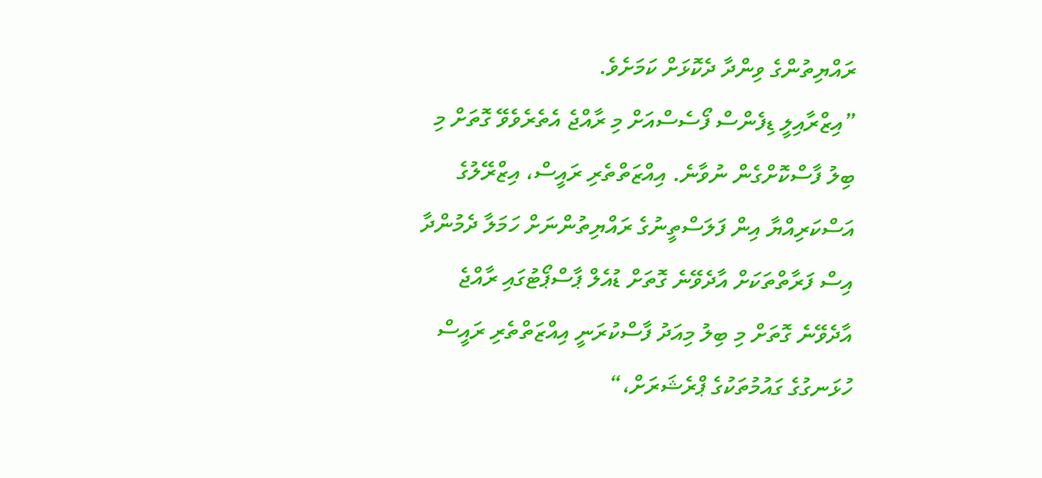ރައްޔިތުންގެ ވިންދާ ދެކޮޅަށް ކަމަށެވެ.
”އިޒްރާއިލީ ޑިފެންސް ފޯސެސްއަށް މި ރާއްޖެ އެތެރެވެވޭ ގޮތަށް މި ބިލު ފާސްކޮށްގެން ނުވާނެ. އިއްޒަތްތެރި ރައީސް، އިޒްރޭލުގެ އަސްކަރިއްޔާ އިން ފަލަސްތީނުގެ ރައްޔިތުންނަށް ހަމަލާ ދެމުންދާ އިސް ފަރާތްތަކަށް އާދެވޭނެ ގޮތަށް ޑުއެލް ޕާސްޕޯޓުގައި ރާއްޖެ އާދެވޭނެ ގޮތަށް މި ބިލު މިއަދު ފާސްކުރަނީ އިއްޒަތްތެރި ރައީސް ހުޅަނގުގެ ގައުމުތަކުގެ ޕްރެޝަރަށް،“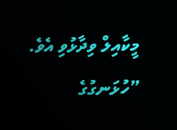މީކާއިލް ވިދާޅުވި އެވެ.
”ހުޅަނގުގެ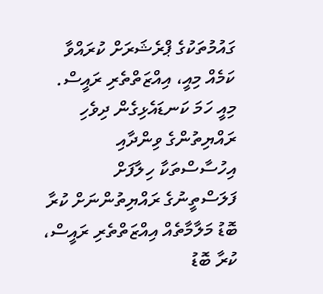ގައުމުތަކުގެ ޕްރެޝަރަށް ކުރައްވާ ކަމެއް މިއީ، އިއްޒަތްތެރި ރައީސް. މިއީ ހަމަ ކަނޑައެޅިގެން ދިވެހި ރައްޔިތުންގެ ވިންދާއި އިހުސާސްތަކާ ހިލާފަށް ފަލަސްތީނުގެ ރައްޔިތުންނަށް ކުރާ ބޮޑު މަލާމާތެއް އިއްޒަތްތެރި ރައީސް، ކުރާ ބޮޑު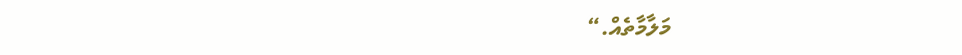މަލާމާތެއް.“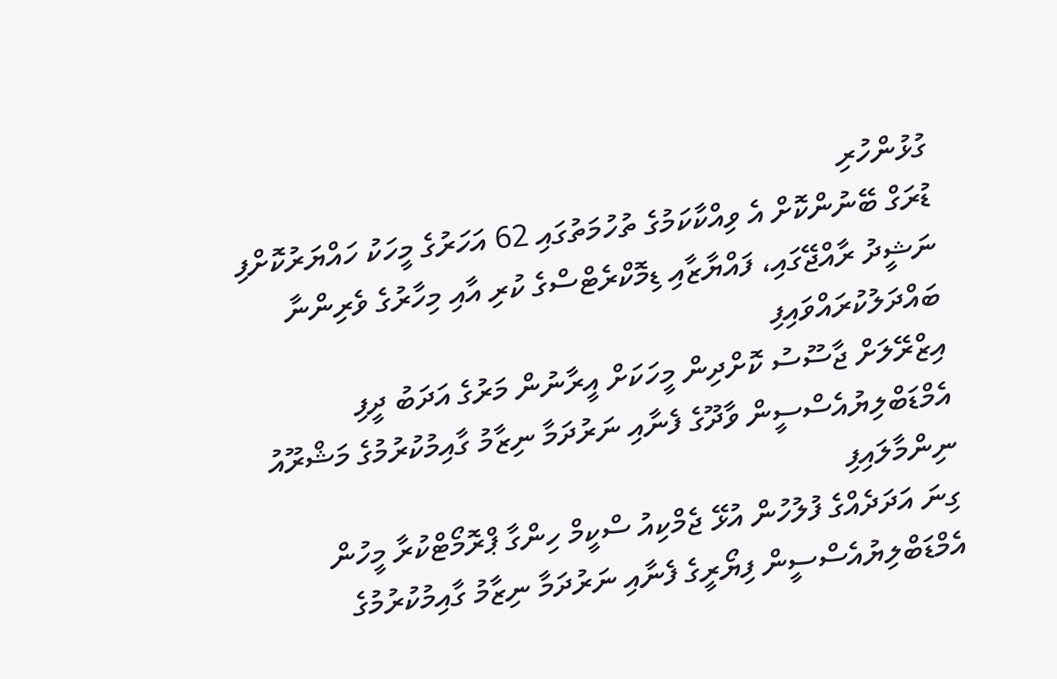ގުޅުންހުރި
ޑުރަގް ބޭނުންކޮށް އެ ވިއްކާކަމުގެ ތުހުމަތުގައި 62 އަހަރުގެ މީހަކު ހައްޔަރުކޮށްފި
ނަޝީދު ރާއްޖޭގައި، ފައްޔާޒާއި ޑިމޮކްރެޓްސްގެ ކުރި އާއި މިހާރުގެ ވެރިންނާ ބައްދަލުކުރައްވައިފި
އިޒްރޭލަށް ޖާސޫސު ކޮށްދިން މީހަކަށް އީރާނުން މަރުގެ އަދަބު ދީފި
އެމްޑަބްލިޔުއެސްސީން ވާދޫގެ ފެނާއި ނަރުދަމާ ނިޒާމު ގާއިމުކުރުމުގެ މަޝްރޫއު ނިންމާލައިފި
ގިނަ އަދަދެއްގެ ފުލުހުން އުޅޭ ޖެމްކިއު ސްކީމް ހިންގާ ޕްރޮމޯޓްކުރާ މީހުން
އެމްޑަބްލިޔުއެސްސީން ފިޔޯރީގެ ފެނާއި ނަރުދަމާ ނިޒާމު ގާއިމުކުރުމުގެ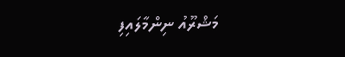މަޝްރޫއު ނިންމާލައިފި